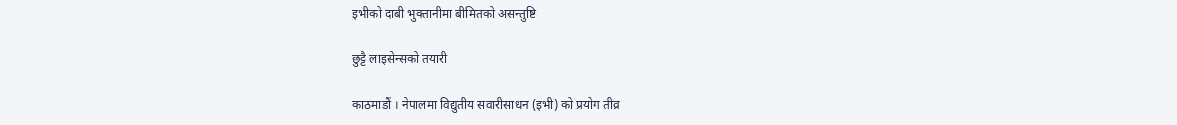इभीको दाबी भुक्तानीमा बीमितको असन्तुष्टि

छुट्टै लाइसेन्सको तयारी

काठमाडौं । नेपालमा विद्युतीय सवारीसाधन (इभी) को प्रयोग तीव्र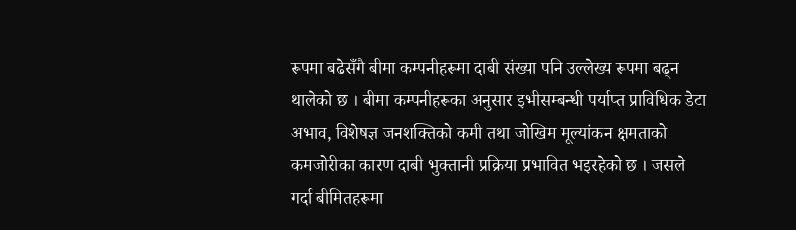रूपमा बढेसँगै बीमा कम्पनीहरूमा दाबी संख्या पनि उल्लेख्य रूपमा बढ्न थालेको छ । बीमा कम्पनीहरूका अनुसार इभीसम्बन्धी पर्याप्त प्राविधिक डेटा अभाव, विशेषज्ञ जनशक्तिको कमी तथा जोखिम मूल्यांकन क्षमताको कमजोरीका कारण दाबी भुक्तानी प्रक्रिया प्रभावित भइरहेको छ । जसले गर्दा बीमितहरूमा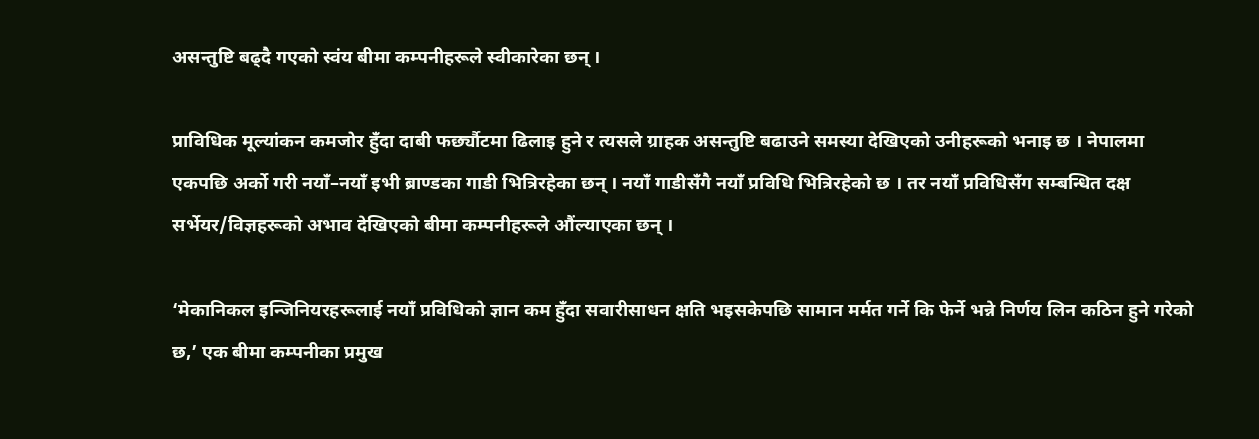असन्तुष्टि बढ्दै गएको स्वंय बीमा कम्पनीहरूले स्वीकारेका छन् ।

प्राविधिक मूल्यांकन कमजोर हुँदा दाबी फर्छ्यौटमा ढिलाइ हुने र त्यसले ग्राहक असन्तुष्टि बढाउने समस्या देखिएको उनीहरूको भनाइ छ । नेपालमा एकपछि अर्को गरी नयाँ–नयाँ इभी ब्राण्डका गाडी भित्रिरहेका छन् । नयाँ गाडीसँगै नयाँ प्रविधि भित्रिरहेको छ । तर नयाँ प्रविधिसँग सम्बन्धित दक्ष सर्भेयर/विज्ञहरूको अभाव देखिएको बीमा कम्पनीहरूले औंल्याएका छन् ।

‘मेकानिकल इन्जिनियरहरूलाई नयाँ प्रविधिको ज्ञान कम हुँदा सवारीसाधन क्षति भइसकेपछि सामान मर्मत गर्ने कि फेर्ने भन्ने निर्णय लिन कठिन हुने गरेको छ,’ एक बीमा कम्पनीका प्रमुख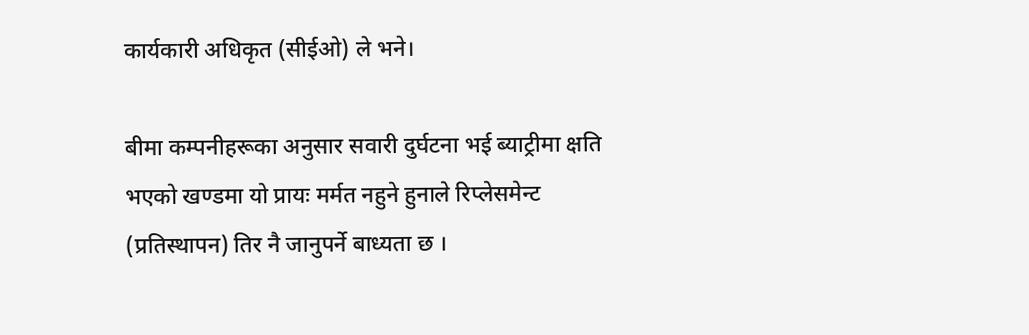कार्यकारी अधिकृत (सीईओ) ले भने।

बीमा कम्पनीहरूका अनुसार सवारी दुर्घटना भई ब्याट्रीमा क्षति भएको खण्डमा यो प्रायः मर्मत नहुने हुनाले रिप्लेसमेन्ट (प्रतिस्थापन) तिर नै जानुपर्ने बाध्यता छ ।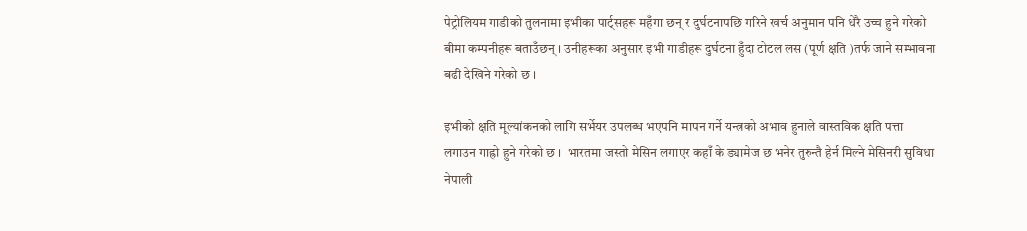पेट्रोलियम गाडीको तुलनामा इभीका पार्ट्सहरू महँगा छन् र दुर्घटनापछि गरिने खर्च अनुमान पनि धेरै उच्च हुने गरेको बीमा कम्पनीहरू बताउँछन् । उनीहरूका अनुसार इभी गाडीहरू दुर्घटना हुँदा टोटल लस (पूर्ण क्षति )तर्फ जाने सम्भावना बढी देखिने गरेको छ ।

इभीको क्षति मूल्यांकनको लागि सर्भेयर उपलब्ध भएपनि मापन गर्ने यन्त्रको अभाव हुनाले वास्तविक क्षति पत्ता लगाउन गाह्रो हुने गरेको छ ।  भारतमा जस्तो मेसिन लगाएर कहाँ के ड्यामेज छ भनेर तुरुन्तै हेर्न मिल्ने मेसिनरी सुविधा नेपाली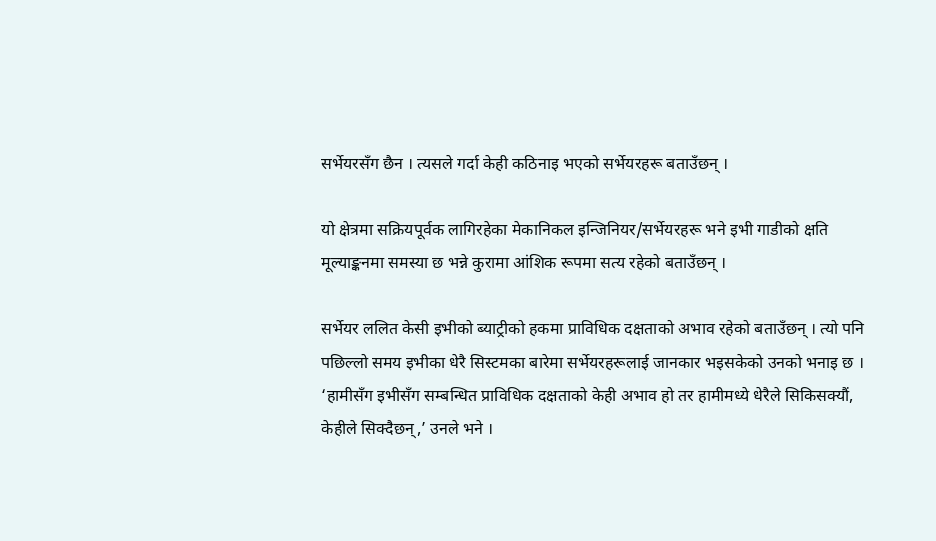सर्भेयरसँग छैन । त्यसले गर्दा केही कठिनाइ भएको सर्भेयरहरू बताउँछन् ।

यो क्षेत्रमा सक्रियपूर्वक लागिरहेका मेकानिकल इन्जिनियर/सर्भेयरहरू भने इभी गाडीको क्षति मूल्याङ्कनमा समस्या छ भन्ने कुरामा आंशिक रूपमा सत्य रहेको बताउँछन् ।

सर्भेयर ललित केसी इभीको ब्याट्रीको हकमा प्राविधिक दक्षताको अभाव रहेको बताउँछन् । त्यो पनि पछिल्लो समय इभीका धेरै सिस्टमका बारेमा सर्भेयरहरूलाई जानकार भइसकेको उनको भनाइ छ ।  ‘हामीसँग इभीसँग सम्बन्धित प्राविधिक दक्षताको केही अभाव हो तर हामीमध्ये धेरैले सिकिसक्यौं, केहीले सिक्दैछन्,’ उनले भने ।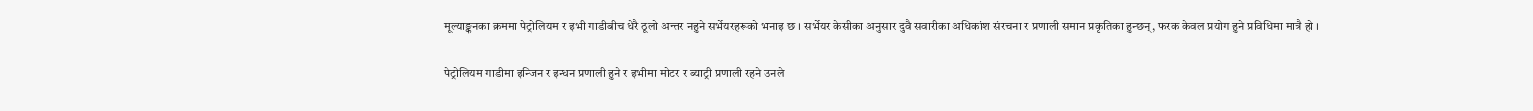मूल्याङ्कनका क्रममा पेट्रोलियम र इभी गाडीबीच धेरै ठूलो अन्तर नहुने सर्भेयरहरूको भनाइ छ । सर्भेयर केसीका अनुसार दुवै सवारीका अधिकांश संरचना र प्रणाली समान प्रकृतिका हुन्छन्, फरक केवल प्रयोग हुने प्रविधिमा मात्रै हो ।

पेट्रोलियम गाडीमा इन्जिन र इन्धन प्रणाली हुने र इभीमा मोटर र ब्याट्री प्रणाली रहने उनले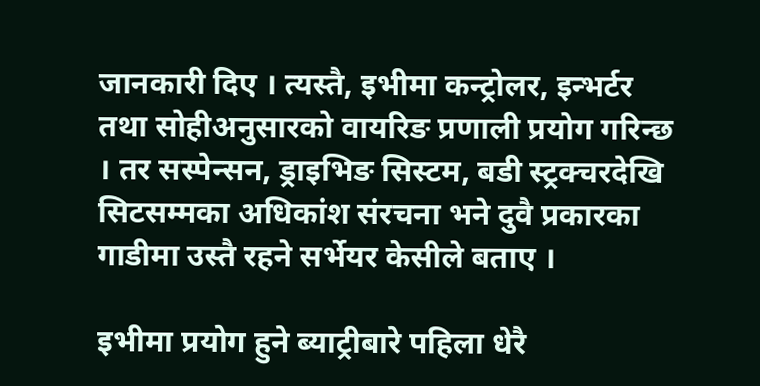जानकारी दिए । त्यस्तै, इभीमा कन्ट्रोलर, इन्भर्टर तथा सोहीअनुसारको वायरिङ प्रणाली प्रयोग गरिन्छ । तर सस्पेन्सन, ड्राइभिङ सिस्टम, बडी स्ट्रक्चरदेखि सिटसम्मका अधिकांश संरचना भने दुवै प्रकारका गाडीमा उस्तै रहने सर्भेयर केसीले बताए ।

इभीमा प्रयोग हुने ब्याट्रीबारे पहिला धेरै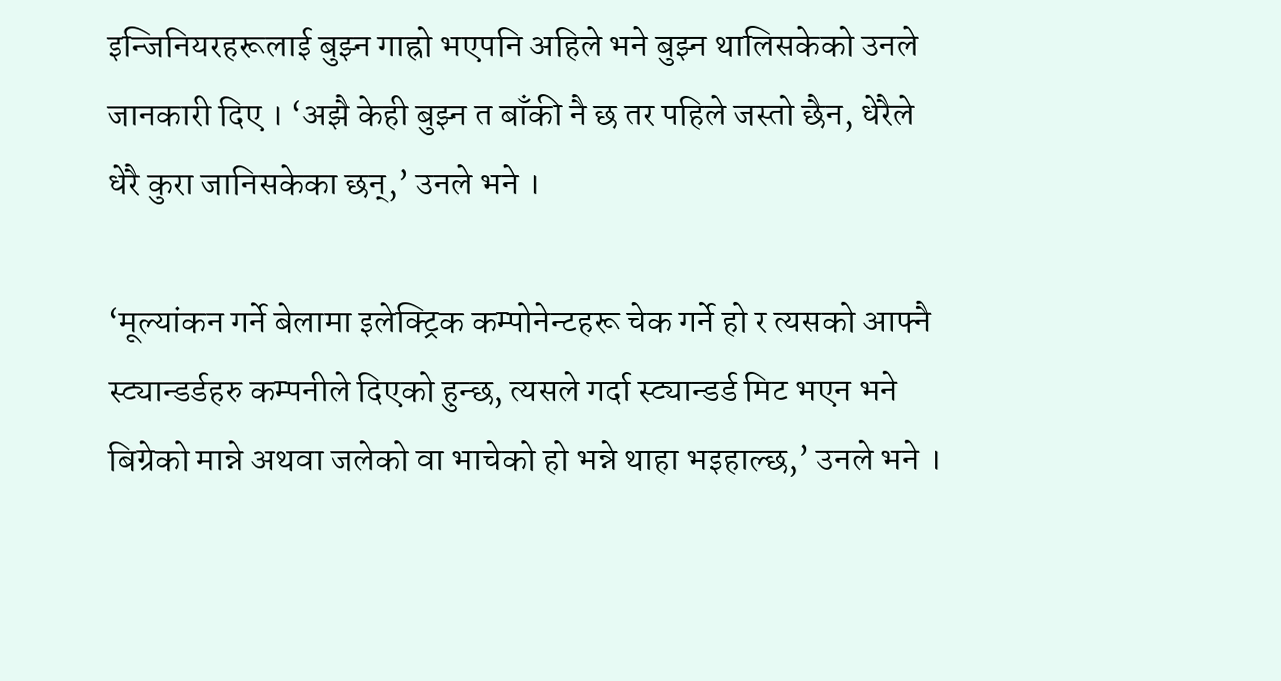इन्जिनियरहरूलाई बुझ्न गाह्रो भएपनि अहिले भने बुझ्न थालिसकेको उनले जानकारी दिए । ‘अझै केही बुझ्न त बाँकी नै छ तर पहिले जस्तो छैन, धेरैले धेरै कुरा जानिसकेका छन्,’ उनले भने ।

‘मूल्यांकन गर्ने बेलामा इलेक्ट्रिक कम्पोनेन्टहरू चेक गर्ने हो र त्यसको आफ्नै स्ट्यान्डर्डहरु कम्पनीले दिएको हुन्छ, त्यसले गर्दा स्ट्यान्डर्ड मिट भएन भने बिग्रेको मान्ने अथवा जलेको वा भाचेको हो भन्ने थाहा भइहाल्छ,’ उनले भने ।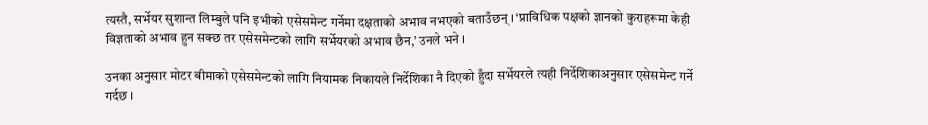त्यस्तै, सर्भेयर सुशान्त लिम्बुले पनि इभीको एसेसमेन्ट गर्नेमा दक्षताको अभाव नभएको बताउँछन् । ‘प्राविधिक पक्षको ज्ञानको कुराहरूमा केही विज्ञताको अभाव हुन सक्छ तर एसेसमेन्टको लागि सर्भेयरको अभाव छैन,’ उनले भने ।

उनका अनुसार मोटर बीमाको एसेसमेन्टको लागि नियामक निकायले निर्देशिका नै दिएको हुँदा सर्भेयरले त्यही निर्देशिकाअनुसार एसेसमेन्ट गर्ने गर्दछ ।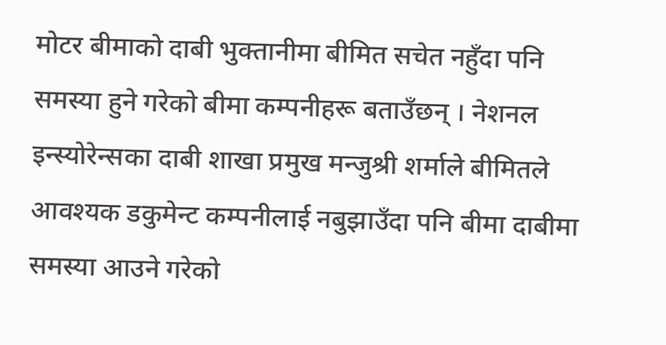मोटर बीमाको दाबी भुक्तानीमा बीमित सचेत नहुँदा पनि समस्या हुने गरेको बीमा कम्पनीहरू बताउँछन् । नेशनल इन्स्योरेन्सका दाबी शाखा प्रमुख मन्जुश्री शर्माले बीमितले आवश्यक डकुमेन्ट कम्पनीलाई नबुझाउँदा पनि बीमा दाबीमा समस्या आउने गरेको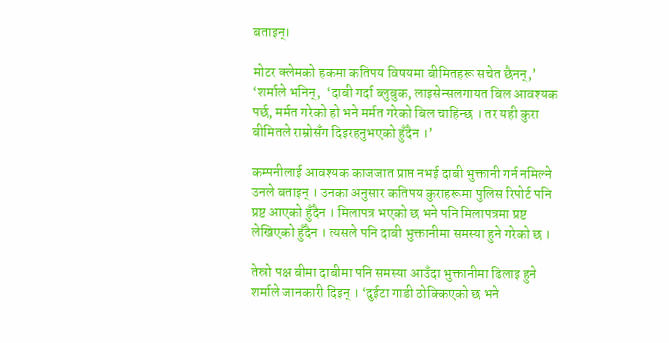बताइन्।

मोटर क्लेमको हकमा कतिपय विषयमा बीमितहरू सचेत छैनन्,’ ‘शर्माले भनिन्,  ‘दाबी गर्दा ब्लुबुक, लाइसेन्सलगायत बिल आवश्यक पर्छ, मर्मत गरेको हो भने मर्मत गरेको बिल चाहिन्छ । तर यही कुरा बीमितले राम्रोसँग दिइरहनुभएको हुँदैन ।’

कम्पनीलाई आवश्यक काजजात प्राप्त नभई दाबी भुक्तानी गर्न नमिल्ने उनले बताइन् । उनका अनुसार कतिपय कुराहरूमा पुलिस रिपोर्ट पनि प्रष्ट आएको हुँदैन । मिलापत्र भएको छ भने पनि मिलापत्रमा प्रष्ट लेखिएको हुँदैन । त्यसले पनि दाबी भुक्तानीमा समस्या हुने गरेको छ ।

तेस्रो पक्ष बीमा दाबीमा पनि समस्या आउँदा भुक्तानीमा ढिलाइ हुने शर्माले जानकारी दिइन् । ‘दुईटा गाडी ठोक्किएको छ भने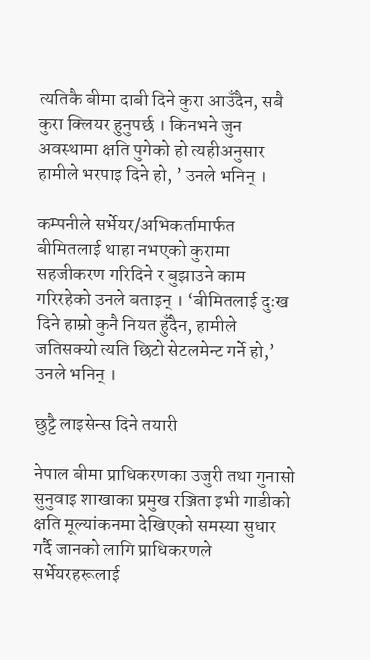त्यतिकै बीमा दाबी दिने कुरा आउँदैन, सबै कुरा क्लियर हुनुपर्छ । किनभने जुन अवस्थामा क्षति पुगेको हो त्यहीअनुसार हामीले भरपाइ दिने हो, ’ उनले भनिन् ।

कम्पनीले सर्भेयर/अभिकर्तामार्फत बीमितलाई थाहा नभएको कुरामा सहजीकरण गरिदिने र बुझाउने काम गरिरहेको उनले बताइन् । ‘बीमितलाई दुःख दिने हाम्रो कुनै नियत हुँदैन, हामीले जतिसक्यो त्यति छिटो सेटलमेन्ट गर्ने हो,’ उनले भनिन् ।

छुट्टै लाइसेन्स दिने तयारी

नेपाल बीमा प्राधिकरणका उजुरी तथा गुनासो सुनुवाइ शाखाका प्रमुख रञ्जिता इभी गाडीको क्षति मूल्यांकनमा देखिएको समस्या सुधार गर्दै जानको लागि प्राधिकरणले सर्भेयरहरूलाई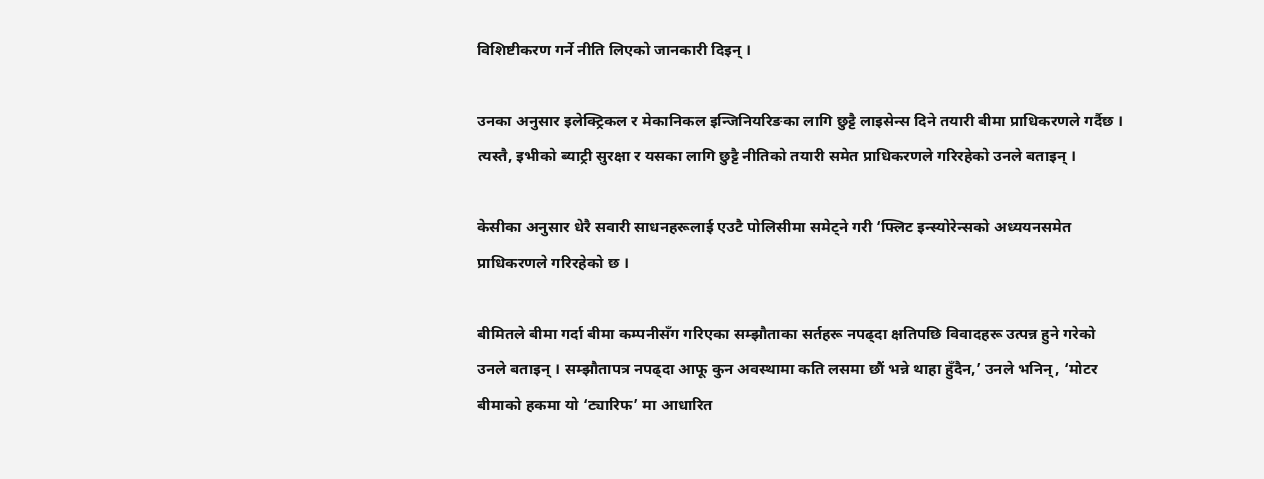विशिष्टीकरण गर्ने नीति लिएको जानकारी दिइन् ।

उनका अनुसार इलेक्ट्रिकल र मेकानिकल इन्जिनियरिङका लागि छुट्टै लाइसेन्स दिने तयारी बीमा प्राधिकरणले गर्दैछ । त्यस्तै, इभीको ब्याट्री सुरक्षा र यसका लागि छुट्टै नीतिको तयारी समेत प्राधिकरणले गरिरहेको उनले बताइन् ।

केसीका अनुसार धेरै सवारी साधनहरूलाई एउटै पोलिसीमा समेट्ने गरी ‘फ्लिट इन्स्योरेन्सको अध्ययनसमेत प्राधिकरणले गरिरहेको छ ।

बीमितले बीमा गर्दा बीमा कम्पनीसँग गरिएका सम्झौताका सर्तहरू नपढ्दा क्षतिपछि विवादहरू उत्पन्न हुने गरेको उनले बताइन् । सम्झौतापत्र नपढ्दा आफू कुन अवस्थामा कति लसमा छौं भन्ने थाहा हुँदैन,’ उनले भनिन्, ‘मोटर बीमाको हकमा यो ‘ट्यारिफ’ मा आधारित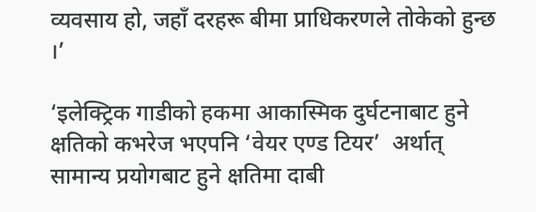व्यवसाय हो, जहाँ दरहरू बीमा प्राधिकरणले तोकेको हुन्छ ।’

‘इलेक्ट्रिक गाडीको हकमा आकास्मिक दुर्घटनाबाट हुने क्षतिको कभरेज भएपनि ‘वेयर एण्ड टियर’  अर्थात् सामान्य प्रयोगबाट हुने क्षतिमा दाबी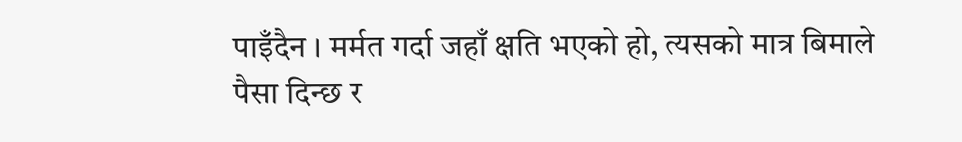पाइँदैन । मर्मत गर्दा जहाँ क्षति भएको हो, त्यसको मात्र बिमाले पैसा दिन्छ र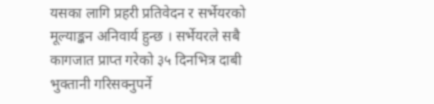यसका लागि प्रहरी प्रतिवेदन र सर्भेयरको मूल्याङ्कन अनिवार्य हुन्छ । सर्भेयरले सबै कागजात प्राप्त गरेको ३५ दिनभित्र दाबी भुक्तानी गरिसक्नुपर्ने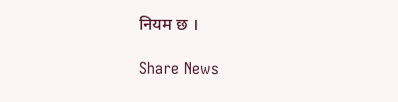नियम छ ।

Share News